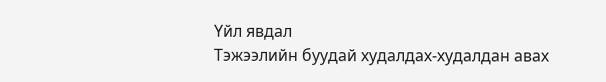Үйл явдал
Тэжээлийн буудай худалдах-худалдан авах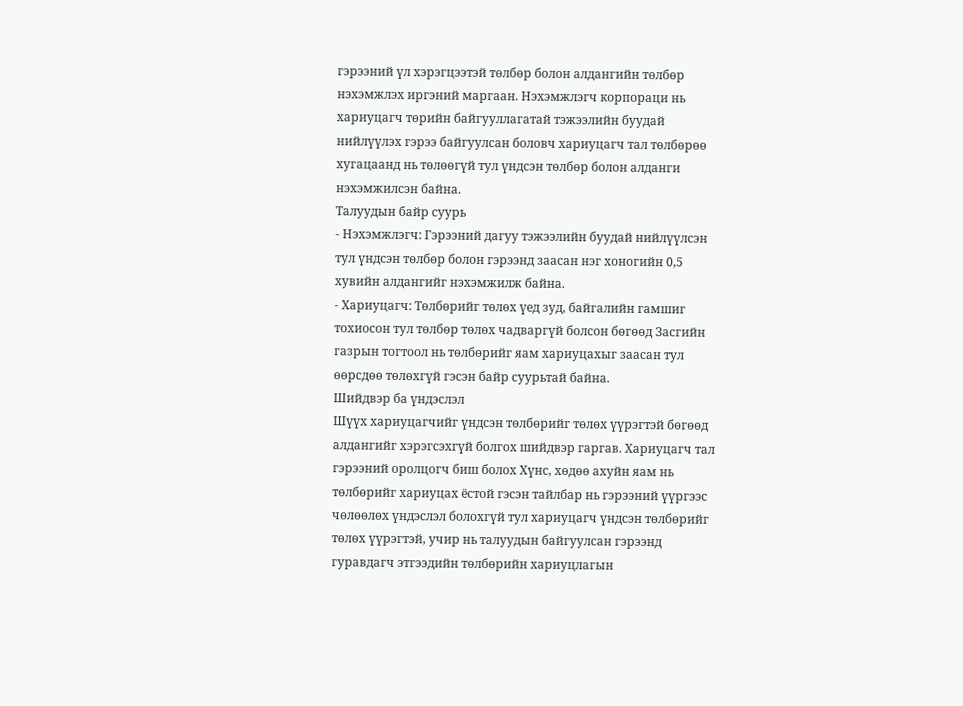гэрээний үл хэрэгцээтэй төлбөр болон алдангийн төлбөр нэхэмжлэх иргэний маргаан. Нэхэмжлэгч корпораци нь хариуцагч төрийн байгууллагатай тэжээлийн буудай нийлүүлэх гэрээ байгуулсан боловч хариуцагч тал төлбөрөө хугацаанд нь төлөөгүй тул үндсэн төлбөр болон алданги нэхэмжилсэн байна.
Талуудын байр суурь
- Нэхэмжлэгч: Гэрээний дагуу тэжээлийн буудай нийлүүлсэн тул үндсэн төлбөр болон гэрээнд заасан нэг хоногийн 0,5 хувийн алдангийг нэхэмжилж байна.
- Хариуцагч: Төлбөрийг төлөх үед зуд, байгалийн гамшиг тохиосон тул төлбөр төлөх чадваргүй болсон бөгөөд Засгийн газрын тогтоол нь төлбөрийг яам хариуцахыг заасан тул өөрсдөө төлөхгүй гэсэн байр суурьтай байна.
Шийдвэр ба үндэслэл
Шүүх хариуцагчийг үндсэн төлбөрийг төлөх үүрэгтэй бөгөөд алдангийг хэрэгсэхгүй болгох шийдвэр гаргав. Хариуцагч тал гэрээний оролцогч биш болох Хүнс, хөдөө ахуйн яам нь төлбөрийг хариуцах ёстой гэсэн тайлбар нь гэрээний үүргээс чөлөөлөх үндэслэл болохгүй тул хариуцагч үндсэн төлбөрийг төлөх үүрэгтэй, учир нь талуудын байгуулсан гэрээнд гуравдагч этгээдийн төлбөрийн хариуцлагын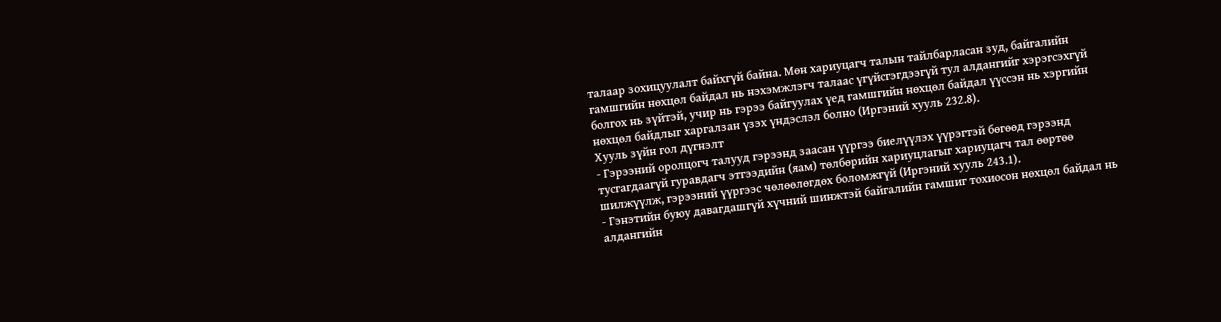талаар зохицуулалт байхгүй байна. Мөн хариуцагч талын тайлбарласан зуд, байгалийн гамшгийн нөхцөл байдал нь нэхэмжлэгч талаас үгүйсгэгдээгүй тул алдангийг хэрэгсэхгүй болгох нь зүйтэй, учир нь гэрээ байгуулах үед гамшгийн нөхцөл байдал үүссэн нь хэргийн нөхцөл байдлыг харгалзан үзэх үндэслэл болно (Иргэний хууль 232.8).
Хууль зүйн гол дүгнэлт
- Гэрээний оролцогч талууд гэрээнд заасан үүргээ биелүүлэх үүрэгтэй бөгөөд гэрээнд тусгагдаагүй гуравдагч этгээдийн (яам) төлбөрийн хариуцлагыг хариуцагч тал өөртөө шилжүүлж, гэрээний үүргээс чөлөөлөгдөх боломжгүй (Иргэний хууль 243.1).
- Гэнэтийн буюу давагдашгүй хүчний шинжтэй байгалийн гамшиг тохиосон нөхцөл байдал нь алдангийн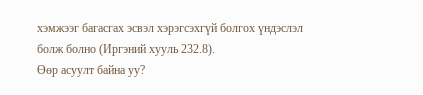хэмжээг багасгах эсвэл хэрэгсэхгүй болгох үндэслэл болж болно (Иргэний хууль 232.8).
Өөр асуулт байна уу?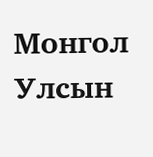Монгол Улсын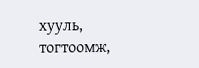хууль, тогтоомж,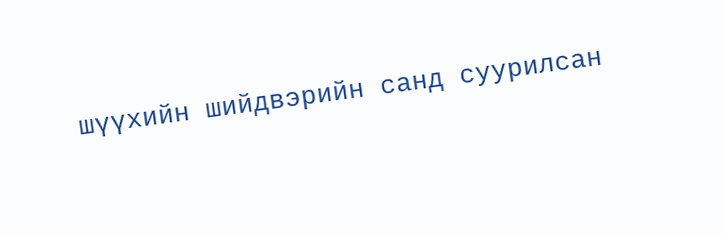шүүхийн шийдвэрийн санд суурилсан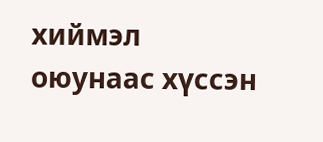хиймэл оюунаас хүссэн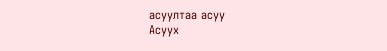асуултаа асуу
Асуух